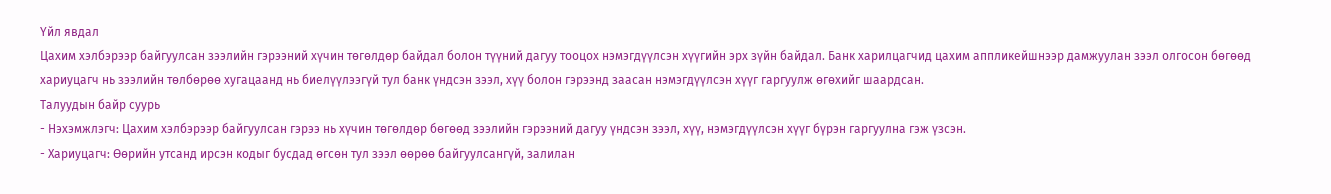Үйл явдал
Цахим хэлбэрээр байгуулсан зээлийн гэрээний хүчин төгөлдөр байдал болон түүний дагуу тооцох нэмэгдүүлсэн хүүгийн эрх зүйн байдал. Банк харилцагчид цахим аппликейшнээр дамжуулан зээл олгосон бөгөөд хариуцагч нь зээлийн төлбөрөө хугацаанд нь биелүүлээгүй тул банк үндсэн зээл, хүү болон гэрээнд заасан нэмэгдүүлсэн хүүг гаргуулж өгөхийг шаардсан.
Талуудын байр суурь
- Нэхэмжлэгч: Цахим хэлбэрээр байгуулсан гэрээ нь хүчин төгөлдөр бөгөөд зээлийн гэрээний дагуу үндсэн зээл, хүү, нэмэгдүүлсэн хүүг бүрэн гаргуулна гэж үзсэн.
- Хариуцагч: Өөрийн утсанд ирсэн кодыг бусдад өгсөн тул зээл өөрөө байгуулсангүй, залилан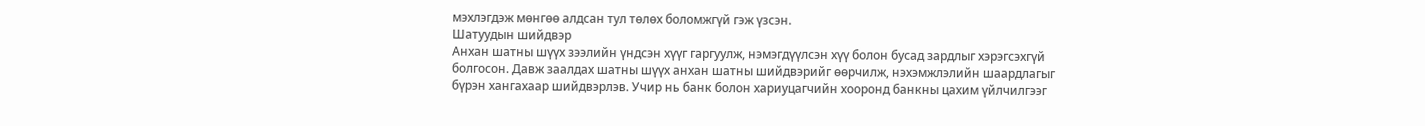мэхлэгдэж мөнгөө алдсан тул төлөх боломжгүй гэж үзсэн.
Шатуудын шийдвэр
Анхан шатны шүүх зээлийн үндсэн хүүг гаргуулж, нэмэгдүүлсэн хүү болон бусад зардлыг хэрэгсэхгүй болгосон. Давж заалдах шатны шүүх анхан шатны шийдвэрийг өөрчилж, нэхэмжлэлийн шаардлагыг бүрэн хангахаар шийдвэрлэв. Учир нь банк болон хариуцагчийн хооронд банкны цахим үйлчилгээг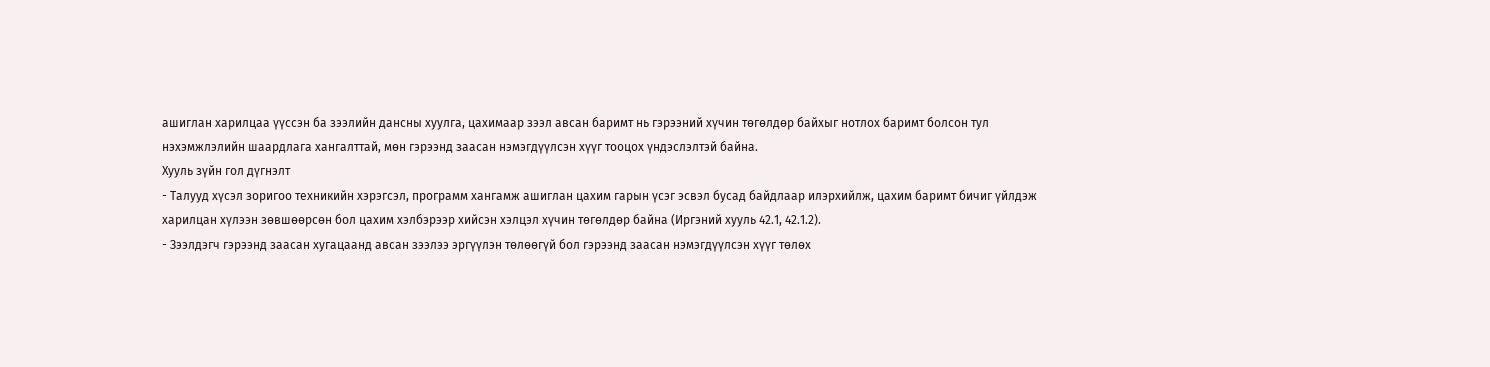ашиглан харилцаа үүссэн ба зээлийн дансны хуулга, цахимаар зээл авсан баримт нь гэрээний хүчин төгөлдөр байхыг нотлох баримт болсон тул нэхэмжлэлийн шаардлага хангалттай, мөн гэрээнд заасан нэмэгдүүлсэн хүүг тооцох үндэслэлтэй байна.
Хууль зүйн гол дүгнэлт
- Талууд хүсэл зоригоо техникийн хэрэгсэл, программ хангамж ашиглан цахим гарын үсэг эсвэл бусад байдлаар илэрхийлж, цахим баримт бичиг үйлдэж харилцан хүлээн зөвшөөрсөн бол цахим хэлбэрээр хийсэн хэлцэл хүчин төгөлдөр байна (Иргэний хууль 42.1, 42.1.2).
- Зээлдэгч гэрээнд заасан хугацаанд авсан зээлээ эргүүлэн төлөөгүй бол гэрээнд заасан нэмэгдүүлсэн хүүг төлөх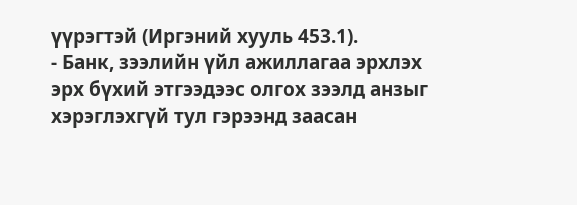үүрэгтэй (Иргэний хууль 453.1).
- Банк, зээлийн үйл ажиллагаа эрхлэх эрх бүхий этгээдээс олгох зээлд анзыг хэрэглэхгүй тул гэрээнд заасан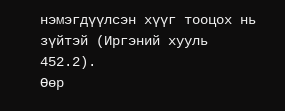нэмэгдүүлсэн хүүг тооцох нь зүйтэй (Иргэний хууль 452.2).
Өөр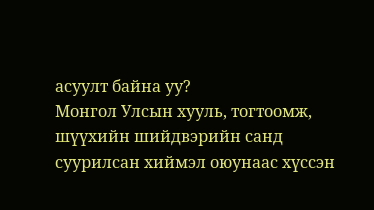асуулт байна уу?
Монгол Улсын хууль, тогтоомж, шүүхийн шийдвэрийн санд суурилсан хиймэл оюунаас хүссэн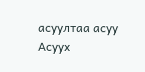асуултаа асуу
Асуух